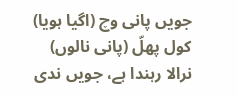جویں پانی وچ (اگیا ہویا) کول پھلّ (پانی نالوں) نرالا رہندا ہے، جویں ندی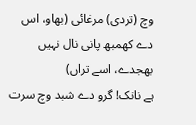وچ (تردی) مرغائی (بھاو، اس دے کھمبھ پانی نال نہیں بھجدے، اسے تراں)
ہے نانک! گرو دے شبد وچ سرت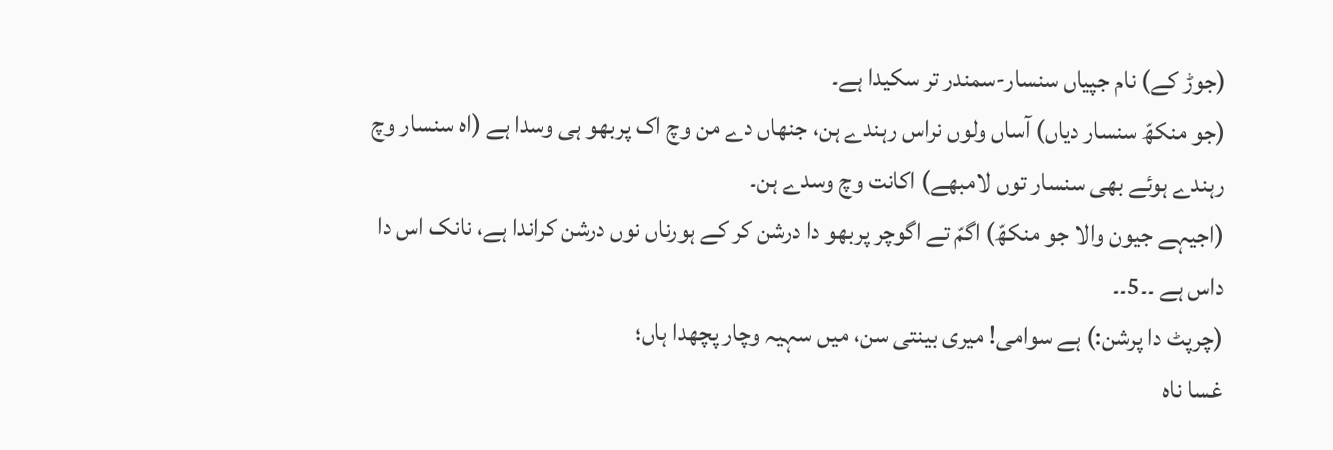(جوڑ کے) نام جپیاں سنسار-سمندر تر سکیدا ہے۔
(جو منکھّ سنسار دیاں) آساں ولوں نراس رہندے ہن، جنھاں دے من وچ اک پربھو ہی وسدا ہے (اہ سنسار وچ رہندے ہوئے بھی سنسار توں لامبھے) اکانت وچ وسدے ہن۔
(اجیہے جیون والا جو منکھّ) اگمّ تے اگوچر پربھو دا درشن کر کے ہورناں نوں درشن کراندا ہے، نانک اس دا داس ہے ۔۔5۔۔
(چرپٹ دا پرشن:) ہے سوامی! میری بینتی سن، میں سہیہ وچار پچھدا ہاں؛
غسا ناہ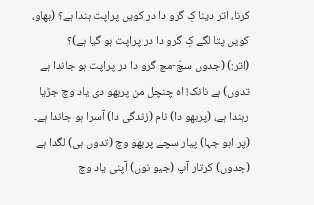کرنا، اتر دینا کِ گرو دا در کویں پراپت ہندا ہے؟ (بھاو، کویں پتا لگے کِ گرو دا در پراپت ہو گیا ہے)؟
(اتر:) (جدوں سچّ-مچ گرو دا در پراپت ہو جاندا ہے تدوں) ہے نانک! اہ چنچل من پربھو دی یاد وچ جڑیا رہندا ہے، (پربھو دا) نام (زندگی دا) آسرا ہو جاندا ہے۔
(پر اہو جہا) پیار سچے پربھو وچ (تدوں ہی) لگدا ہے (جدوں) کرتار آپ (جیو نوں) آپنی یاد وچ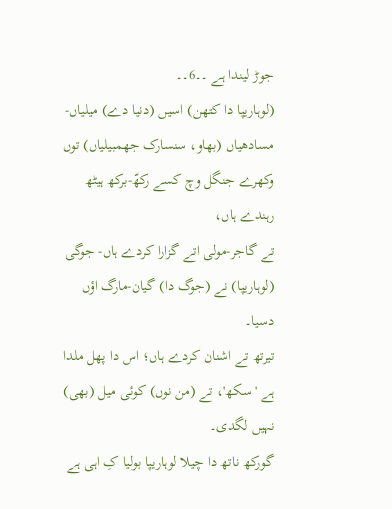جوڑ لیندا ہے ۔۔6۔۔
(لوہاریپا دا کتھن) اسیں (دنیا دے) میلیاں-مسادھیاں (بھاو، سنسارک جھمبیلیاں) توں وکھرے جنگل وچ کسے رکھّ-برکھ ہیٹھ رہندے ہاں،
تے گاجر-مولی اتے گزارا کردے ہاں- جوگی (لوہاریپا) نے (جوگ دا) گیان-مارگ اؤں دسیا۔
تیرتھ تے اشنان کردے ہاں؛ اس دا پھل ملدا ہے 'سکھ'، تے (من نوں) کوئی میل (بھی) نہیں لگدی۔
گورکھ ناتھ دا چیلا لوہاریپا بولیا کِ اہی ہے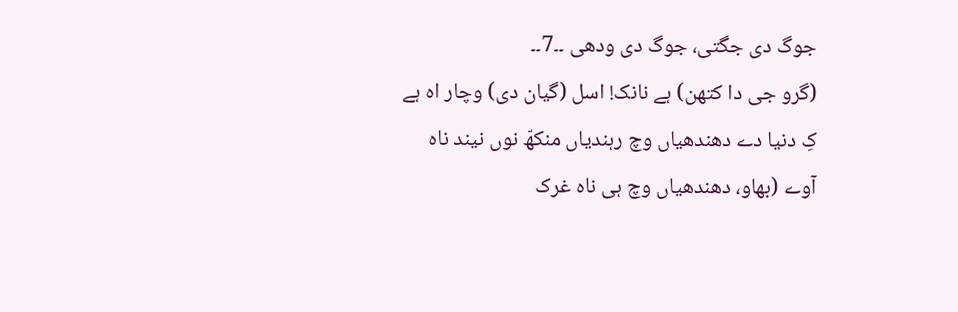جوگ دی جگتی، جوگ دی ودھی ۔۔7۔۔
(گرو جی دا کتھن) ہے نانک! اسل (گیان دی) وچار اہ ہے کِ دنیا دے دھندھیاں وچ رہندیاں منکھّ نوں نیند ناہ آوے (بھاو، دھندھیاں وچ ہی ناہ غرک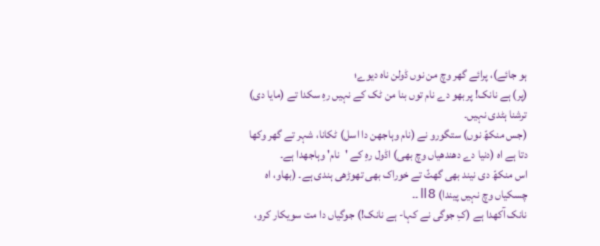ہو جائے)، پرائے گھر وچ من نوں ڈولن ناہ دیوے؛
(پر) ہے نانک! پربھو دے نام توں بنا من ٹک کے نہیں رہِ سکدا تے (مایا دی) ترشنا ہٹدی نہیں۔
(جس منکھّ نوں) ستگورو نے (نام وہاجھن دا اسل) ٹکانا، شہر تے گھر وکھا دتا ہے اہ (دنیا دے دھندھیاں وچ بھی) اڈول رہِ کے 'نام' وہاجھدا ہے۔
اس منکھّ دی نیند بھی گھٹّ تے خوراک بھی تھوڑھی ہندی ہے۔ (بھاو، اہ چسکیاں وچ نہیں پیندا) ॥8۔۔
نانک آکھدا ہے (کِ جوگی نے کہا- ہے نانک!) جوگیاں دا مت سویکار کرو،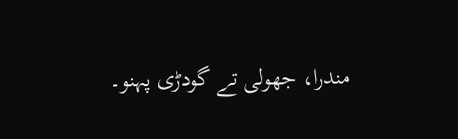مندرا، جھولی تے گودڑی پہنو۔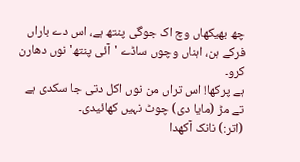چھ بھیکھاں وچ اک جوگی پنتھ ہے، اس دے باراں فرکے ہن، اہناں وچوں ساڈے 'آئی پنتھ' نوں دھارن کرو۔
ہے پرکھا! اس تراں من نوں اکل دتی جا سکدی ہے تے مڑ (مایا دی) چوٹ نہیں کھائیدی۔
(اتر:) نانک آکھدا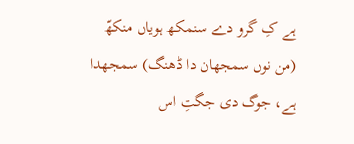ہے کِ گرو دے سنمکھ ہویاں منکھّ (من نوں سمجھان دا ڈھنگ) سمجھدا ہے، جوگ دی جگتِ اس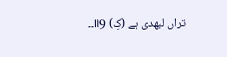تراں لبھدی ہے (کِ) ॥9۔۔